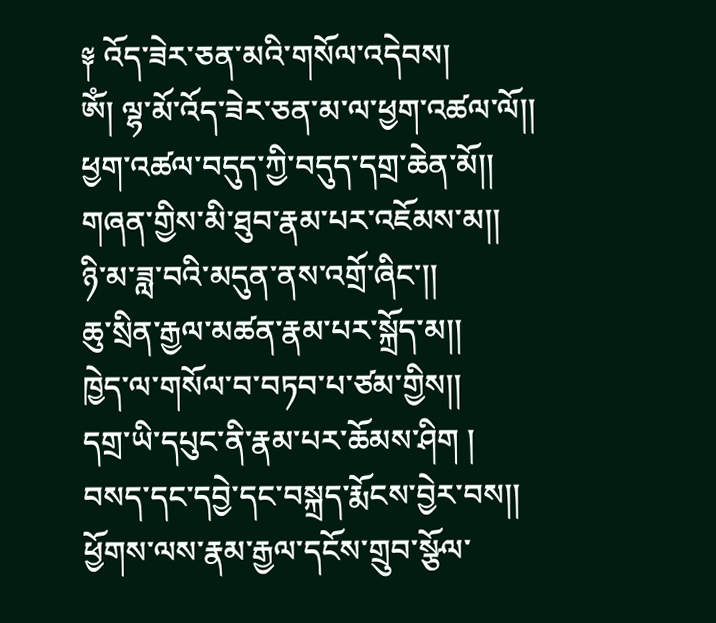༈ འོད་ཟེར་ཅན་མའི་གསོལ་འདེབས།
ཨོཾ། ལྷ་མོ་འོད་ཟེར་ཅན་མ་ལ་ཕྱག་འཚལ་ལོ།།
ཕྱག་འཚལ་བདུད་ཀྱི་བདུད་དགྲ་ཆེན་མོ།།
གཞན་གྱིས་མི་ཐུབ་རྣམ་པར་འཇོམས་མ།།
ཉི་མ་ཟླ་བའི་མདུན་ནས་འགྲོ་ཞིང་།།
ཆུ་སྲིན་རྒྱལ་མཚན་རྣམ་པར་སྐྲོད་མ།།
ཁྱེད་ལ་གསོལ་བ་བཏབ་པ་ཙམ་གྱིས།།
དགྲ་ཡི་དཔུང་ནི་རྣམ་པར་ཆོམས་ཤིག །
བསད་དང་དབྱེ་དང་བསྐྲད་རྨོངས་བྱེར་བས།།
ཕྱོགས་ལས་རྣམ་རྒྱལ་དངོས་གྲུབ་སྩོལ་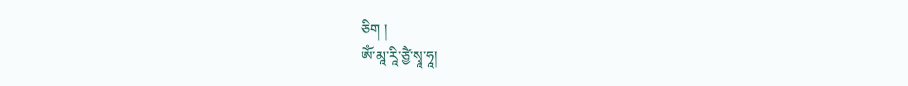ཅིག །
ཨོཾ་མཱ་རཱི་ཙྱཻ་སྭཱ་ཧཱ།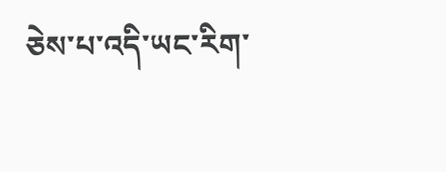ཅེས་པ་འདི་ཡང་རིག་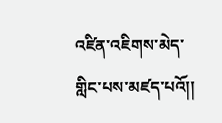འཛིན་འཇིགས་མེད་གླིང་པས་མཛད་པའོ།།